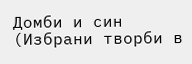Домби и син (Избрани творби в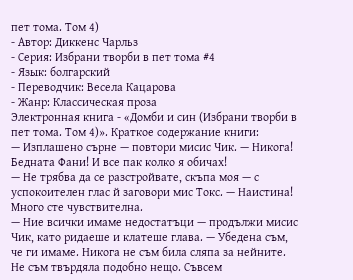пет тома. Том 4)
- Автор: Диккенс Чарльз
- Серия: Избрани творби в пет тома #4
- Язык: болгарский
- Переводчик: Весела Кацарова
- Жанр: Классическая проза
Электронная книга - «Домби и син (Избрани творби в пет тома. Том 4)». Краткое содержание книги:
— Изплашено сърне — повтори мисис Чик. — Никога! Бедната Фани! И все пак колко я обичах!
— Не трябва да се разстройвате, скъпа моя — с успокоителен глас й заговори мис Токс. — Наистина! Много сте чувствителна.
— Ние всички имаме недостатъци — продължи мисис Чик, като ридаеше и клатеше глава. — Убедена съм, че ги имаме. Никога не съм била сляпа за нейните. Не съм твърдяла подобно нещо. Съвсем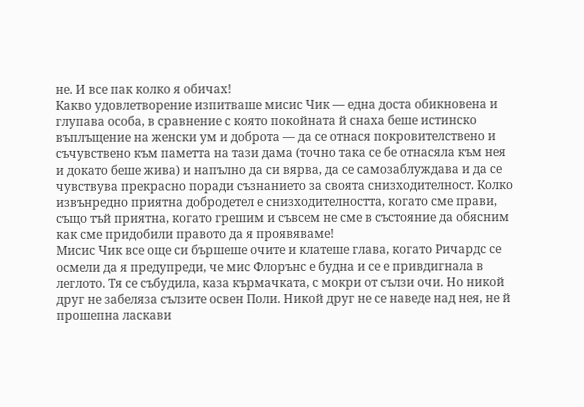не. И все пак колко я обичах!
Какво удовлетворение изпитваше мисис Чик — една доста обикновена и глупава особа, в сравнение с която покойната й снаха беше истинско въплъщение на женски ум и доброта — да се отнася покровителствено и съчувствено към паметта на тази дама (точно така се бе отнасяла към нея и докато беше жива) и напълно да си вярва, да се самозаблуждава и да се чувствува прекрасно поради съзнанието за своята снизходителност. Колко извънредно приятна добродетел е снизходителността, когато сме прави, също тъй приятна, когато грешим и съвсем не сме в състояние да обясним как сме придобили правото да я проявяваме!
Мисис Чик все още си бършеше очите и клатеше глава, когато Ричардс се осмели да я предупреди, че мис Флорънс е будна и се е привдигнала в леглото. Тя се събудила, каза кърмачката, с мокри от сълзи очи. Но никой друг не забеляза сълзите освен Поли. Никой друг не се наведе над нея, не й прошепна ласкави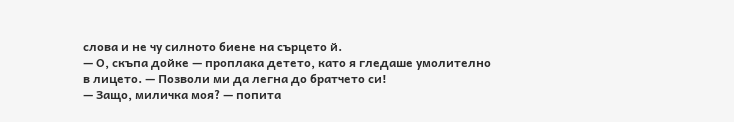слова и не чу силното биене на сърцето й.
— О, скъпа дойке — проплака детето, като я гледаше умолително в лицето. — Позволи ми да легна до братчето си!
— Защо, миличка моя? — попита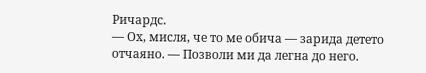Ричардс.
— Ох, мисля, че то ме обича — зарида детето отчаяно. — Позволи ми да легна до него.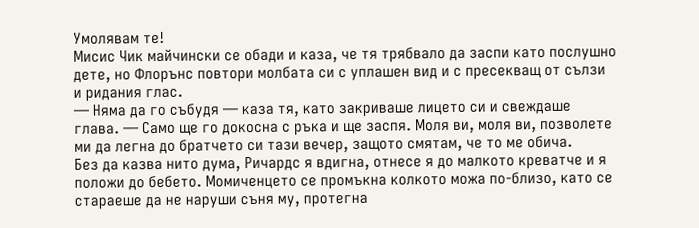Умолявам те!
Мисис Чик майчински се обади и каза, че тя трябвало да заспи като послушно дете, но Флорънс повтори молбата си с уплашен вид и с пресекващ от сълзи и ридания глас.
— Няма да го събудя — каза тя, като закриваше лицето си и свеждаше глава. — Само ще го докосна с ръка и ще заспя. Моля ви, моля ви, позволете ми да легна до братчето си тази вечер, защото смятам, че то ме обича.
Без да казва нито дума, Ричардс я вдигна, отнесе я до малкото креватче и я положи до бебето. Момиченцето се промъкна колкото можа по-близо, като се стараеше да не наруши съня му, протегна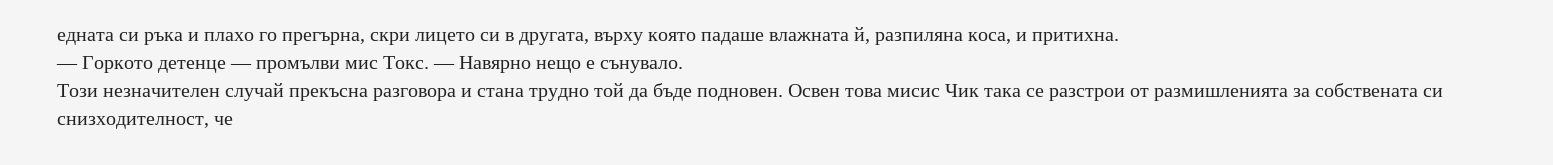едната си ръка и плахо го прегърна, скри лицето си в другата, върху която падаше влажната й, разпиляна коса, и притихна.
— Горкото детенце — промълви мис Токс. — Навярно нещо е сънувало.
Този незначителен случай прекъсна разговора и стана трудно той да бъде подновен. Освен това мисис Чик така се разстрои от размишленията за собствената си снизходителност, че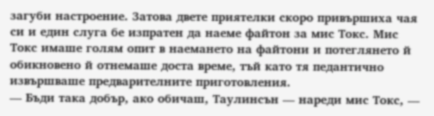загуби настроение. Затова двете приятелки скоро привършиха чая си и един слуга бе изпратен да наеме файтон за мис Токс. Мис Токс имаше голям опит в наемането на файтони и потеглянето й обикновено й отнемаше доста време, тъй като тя педантично извършваше предварителните приготовления.
— Бъди така добър, ако обичаш, Таулинсън — нареди мис Токс, —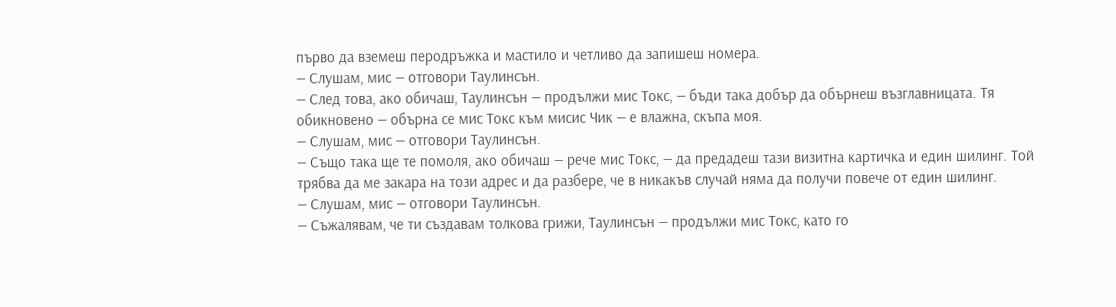първо да вземеш перодръжка и мастило и четливо да запишеш номера.
— Слушам, мис — отговори Таулинсън.
— След това, ако обичаш, Таулинсън — продължи мис Токс, — бъди така добър да обърнеш възглавницата. Тя обикновено — обърна се мис Токс към мисис Чик — е влажна, скъпа моя.
— Слушам, мис — отговори Таулинсън.
— Също така ще те помоля, ако обичаш — рече мис Токс, — да предадеш тази визитна картичка и един шилинг. Той трябва да ме закара на този адрес и да разбере, че в никакъв случай няма да получи повече от един шилинг.
— Слушам, мис — отговори Таулинсън.
— Съжалявам, че ти създавам толкова грижи, Таулинсън — продължи мис Токс, като го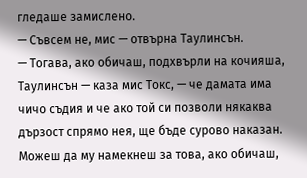гледаше замислено.
— Съвсем не, мис — отвърна Таулинсън.
— Тогава, ако обичаш, подхвърли на кочияша, Таулинсън — каза мис Токс, — че дамата има чичо съдия и че ако той си позволи някаква дързост спрямо нея, ще бъде сурово наказан. Можеш да му намекнеш за това, ако обичаш,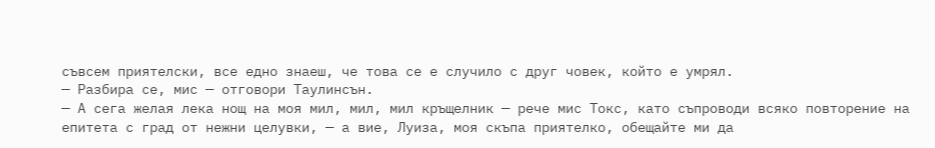съвсем приятелски, все едно знаеш, че това се е случило с друг човек, който е умрял.
— Разбира се, мис — отговори Таулинсън.
— А сега желая лека нощ на моя мил, мил, мил кръщелник — рече мис Токс, като съпроводи всяко повторение на епитета с град от нежни целувки, — а вие, Луиза, моя скъпа приятелко, обещайте ми да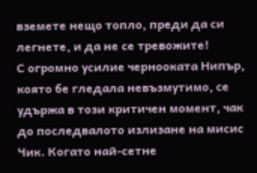вземете нещо топло, преди да си легнете, и да не се тревожите!
С огромно усилие чернооката Нипър, която бе гледала невъзмутимо, се удържа в този критичен момент, чак до последвалото излизане на мисис Чик. Когато най-сетне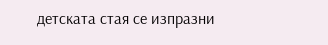детската стая се изпразни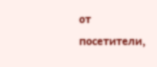от посетители,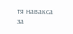тя навакса за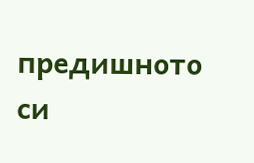предишното си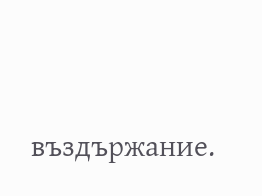въздържание.